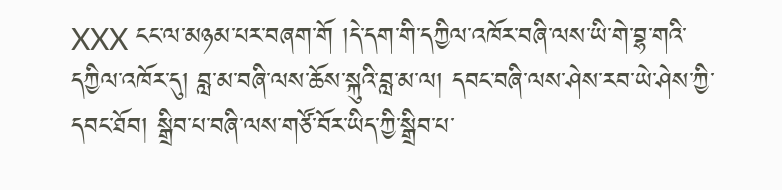XXX ངང་ལ་མཉམ་པར་བཞག་གོ །དེ་དག་གི་དཀྱིལ་འཁོར་བཞི་ལས་ཡི་གེ་བྷ་གའི་དཀྱིལ་འཁོར་དུ། བླ་མ་བཞི་ལས་ཆོས་སྐུའི་བླ་མ་ལ། དབང་བཞི་ལས་ཤེས་རབ་ཡེ་ཤེས་ཀྱི་དབང་ཐོབ། སྒྲིབ་པ་བཞི་ལས་གཙོ་བོར་ཡིད་ཀྱི་སྒྲིབ་པ་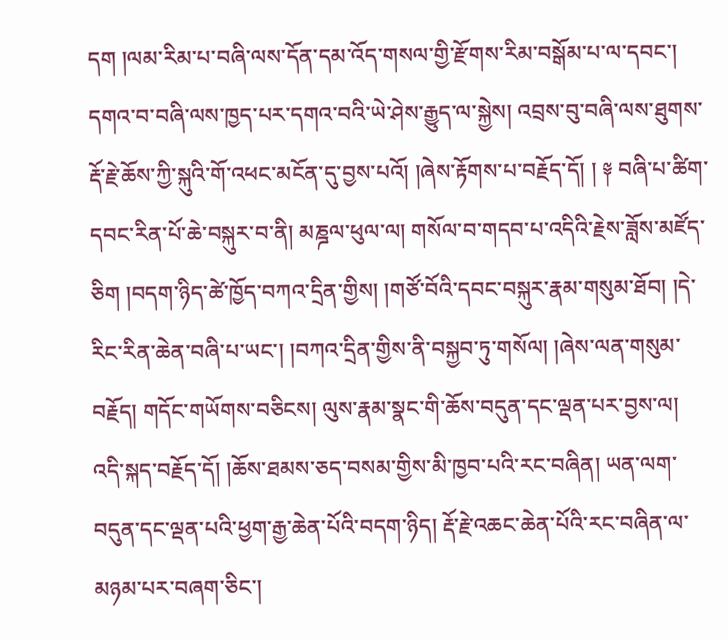དག །ལམ་རིམ་པ་བཞི་ལས་དོན་དམ་འོད་གསལ་གྱི་རྫོགས་རིམ་བསྒོམ་པ་ལ་དབང་། དགའ་བ་བཞི་ལས་ཁྱད་པར་དགའ་བའི་ཡེ་ཤེས་རྒྱུད་ལ་སྐྱེས། འབྲས་བུ་བཞི་ལས་ཐུགས་རྡོ་རྗེ་ཆོས་ཀྱི་སྐུའི་གོ་འཕང་མངོན་དུ་བྱས་པའོ། །ཞེས་རྟོགས་པ་བརྗོད་དོ། ། ༈ བཞི་པ་ཚིག་དབང་རིན་པོ་ཆེ་བསྐུར་བ་ནི། མཎྜལ་ཕུལ་ལ། གསོལ་བ་གདབ་པ་འདིའི་རྗེས་ཟློས་མཛོད་ཅིག །བདག་ཉིད་ཚེ་ཁྱོད་བཀའ་དྲིན་གྱིས། །གཙོ་བོའི་དབང་བསྐུར་རྣམ་གསུམ་ཐོབ། །དེ་རིང་རིན་ཆེན་བཞི་པ་ཡང་། །བཀའ་དྲིན་གྱིས་ནི་བསྐྱབ་ཏུ་གསོལ། །ཞེས་ལན་གསུམ་བརྗོད། གདོང་གཡོགས་བཅིངས། ལུས་རྣམ་སྣང་གི་ཆོས་བདུན་དང་ལྡན་པར་བྱས་ལ། འདི་སྐད་བརྗོད་དོ། །ཆོས་ཐམས་ཅད་བསམ་གྱིས་མི་ཁྱབ་པའི་རང་བཞིན། ཡན་ལག་བདུན་དང་ལྡན་པའི་ཕྱག་རྒྱ་ཆེན་པོའི་བདག་ཉིད། རྡོ་རྗེ་འཆང་ཆེན་པོའི་རང་བཞིན་ལ་མཉམ་པར་བཞག་ཅིང་།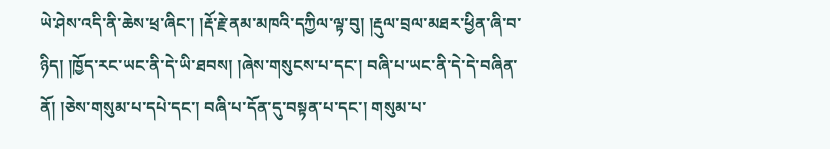ཡེ་ཤེས་འདི་ནི་ཆེས་ཕྲ་ཞིང་། །རྡོ་རྗེ་ནམ་མཁའི་དཀྱིལ་ལྟ་བུ། །རྡུལ་བྲལ་མཐར་ཕྱིན་ཞི་བ་ཉིད། །ཁྱོད་རང་ཡང་ནི་དེ་ཡི་ཐབས། །ཞེས་གསུངས་པ་དང་། བཞི་པ་ཡང་ནི་དེ་དེ་བཞིན་ནོ། །ཅེས་གསུམ་པ་དཔེ་དང་། བཞི་པ་དོན་དུ་བསྟན་པ་དང་། གསུམ་པ་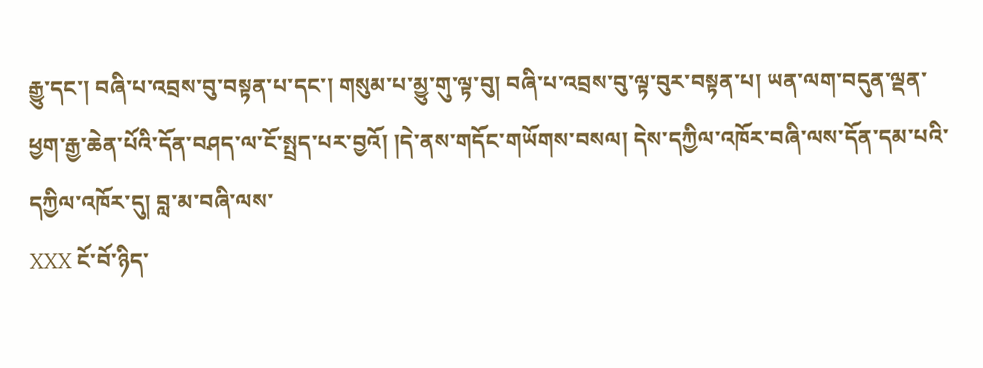རྒྱུ་དང་། བཞི་པ་འབྲས་བུ་བསྟན་པ་དང་། གསུམ་པ་མྱུ་གུ་ལྟ་བུ། བཞི་པ་འབྲས་བུ་ལྟ་བུར་བསྟན་པ། ཡན་ལག་བདུན་ལྡན་ཕྱག་རྒྱ་ཆེན་པོའི་དོན་བཤད་ལ་ངོ་སྤྲད་པར་བྱའོ། །དེ་ནས་གདོང་གཡོགས་བསལ། དེས་དཀྱིལ་འཁོར་བཞི་ལས་དོན་དམ་པའི་དཀྱིལ་འཁོར་དུ། བླ་མ་བཞི་ལས་
XXX ངོ་བོ་ཉིད་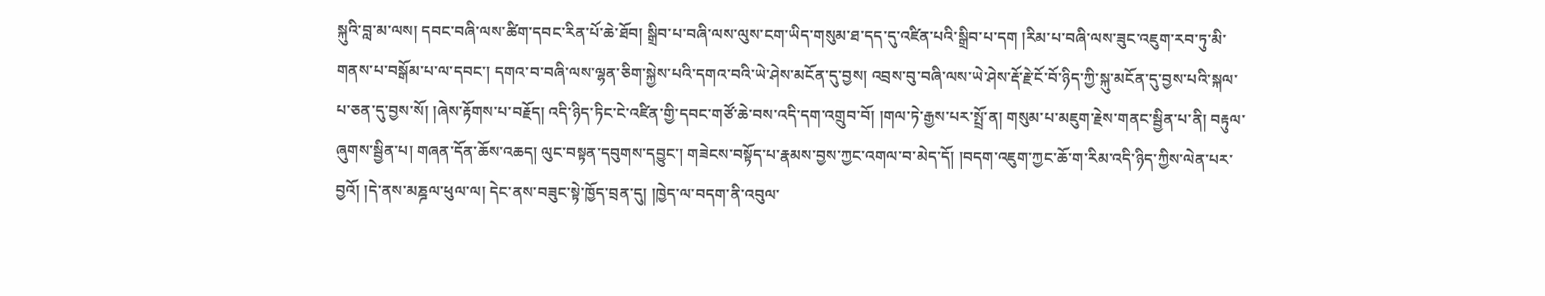སྐུའི་བླ་མ་ལས། དབང་བཞི་ལས་ཚིག་དབང་རིན་པོ་ཆེ་ཐོབ། སྒྲིབ་པ་བཞི་ལས་ལུས་ངག་ཡིད་གསུམ་ཐ་དད་དུ་འཛིན་པའི་སྒྲིབ་པ་དག །རིམ་པ་བཞི་ལས་ཟུང་འཇུག་རབ་ཏུ་མི་གནས་པ་བསྒོམ་པ་ལ་དབང་། དགའ་བ་བཞི་ལས་ལྷན་ཅིག་སྐྱེས་པའི་དགའ་བའི་ཡེ་ཤེས་མངོན་དུ་བྱས། འབྲས་བུ་བཞི་ལས་ཡེ་ཤེས་རྡོ་རྗེ་ངོ་བོ་ཉིད་ཀྱི་སྐུ་མངོན་དུ་བྱས་པའི་སྐལ་པ་ཅན་དུ་བྱས་སོ། །ཞེས་རྟོགས་པ་བརྗོད། འདི་ཉིད་ཏིང་ངེ་འཛིན་གྱི་དབང་གཙོ་ཆེ་བས་འདི་དག་འགྲུབ་བོ། །གལ་ཏེ་རྒྱས་པར་སྤྲོ་ན། གསུམ་པ་མཇུག་རྗེས་གནང་སྦྱིན་པ་ནི། བརྟུལ་ཞུགས་སྦྱིན་པ། གཞན་དོན་ཆོས་འཆད། ལུང་བསྟན་དབུགས་དབྱུང་། གཟེངས་བསྟོད་པ་རྣམས་བྱས་ཀྱང་འགལ་བ་མེད་དོ། །བདག་འཇུག་ཀྱང་ཆོ་ག་རིམ་འདི་ཉིད་ཀྱིས་ལེན་པར་བྱའོ། །དེ་ནས་མཎྜལ་ཕུལ་ལ། དེང་ནས་བཟུང་སྟེ་ཁྱོད་བྲན་དུ། །ཁྱེད་ལ་བདག་ནི་འབུལ་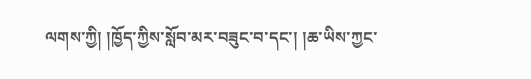ལགས་ཀྱི། །ཁྱོད་ཀྱིས་སློབ་མར་བཟུང་བ་དང་། །ཆ་ཡིས་ཀྱང་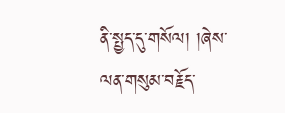ནི་སྤྱད་དུ་གསོལ། །ཞེས་ལན་གསུམ་བརྗོད་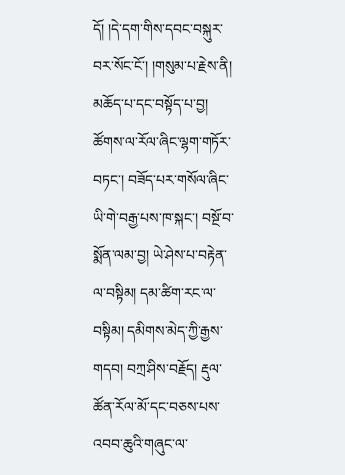དོ། །དེ་དག་གིས་དབང་བསྐུར་བར་སོང་ངོ་། །གསུམ་པ་རྗེས་ནི། མཆོད་པ་དང་བསྟོད་པ་བྱ། ཚོགས་ལ་རོལ་ཞིང་ལྷག་གཏོར་བཏང་། བཟོད་པར་གསོལ་ཞིང་ཡི་གེ་བརྒྱ་པས་ཁ་སྐང་། བསྔོ་བ་སྨོན་ལམ་བྱ། ཡེ་ཤེས་པ་བརྟེན་ལ་བསྟིམ། དམ་ཚིག་རང་ལ་བསྟིམ། དམིགས་མེད་ཀྱི་རྒྱས་གདབ། བཀྲ་ཤིས་བརྗོད། རྡུལ་ཚོན་རོལ་མོ་དང་བཅས་པས་འབབ་ཆུའི་གཞུང་ལ་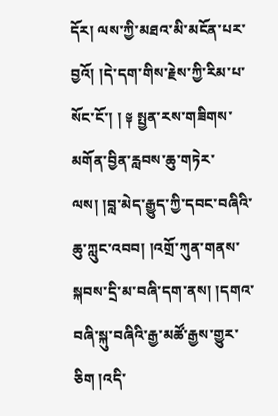དོར། ལས་ཀྱི་མཐའ་མི་མངོན་པར་བྱའོ། །དེ་དག་གིས་རྗེས་ཀྱི་རིམ་པ་སོང་ངོ་། ། ༈ སྤྱན་རས་གཟིགས་མགོན་བྱིན་རླབས་ཆུ་གཏེར་ལས། །བླ་མེད་རྒྱུད་ཀྱི་དབང་བཞིའི་ཆུ་ཀླུང་འབབ། །འགྲོ་ཀུན་གནས་སྐབས་དྲི་མ་བཞི་དག་ནས། །དགའ་བཞི་སྐུ་བཞིའི་རྒྱ་མཚོ་རྒྱས་གྱུར་ཅིག །འདི་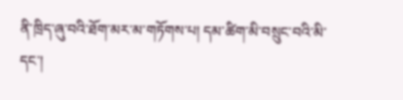ནི་ཁྲིད་ཞུ་བའི་ཐོག་མར་མ་གཏོགས་པ། དམ་ཚིག་མི་བསྲུང་བའི་མི་དང་།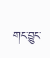གང་བྱུང་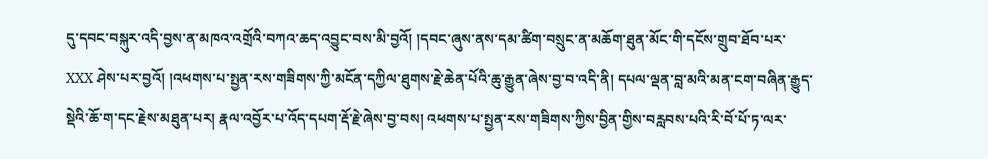དུ་དབང་བསྐུར་འདི་བྱས་ན་མཁའ་འགྲོའི་བཀའ་ཆད་འབྱུང་བས་མི་བྱའོ། །དབང་ཞུས་ནས་དམ་ཚིག་བསྲུང་ན་མཆོག་ཐུན་མོང་གི་དངོས་གྲུབ་ཐོབ་པར་
XXX ཤེས་པར་བྱའོ། །འཕགས་པ་སྤྱན་རས་གཟིགས་ཀྱི་མངོན་དཀྱིལ་ཐུགས་རྗེ་ཆེན་པོའི་ཆུ་རྒྱུན་ཞེས་བྱ་བ་འདི་ནི། དཔལ་ལྡན་བླ་མའི་མན་ངག་བཞིན་རྒྱུད་སྡེའི་ཆོ་ག་དང་རྗེས་མཐུན་པར། རྣལ་འབྱོར་པ་འོད་དཔག་རྡོ་རྗེ་ཞེས་བྱ་བས། འཕགས་པ་སྤྱན་རས་གཟིགས་ཀྱིས་བྱིན་གྱིས་བརླབས་པའི་རི་བོ་པོ་ཏ་ལར་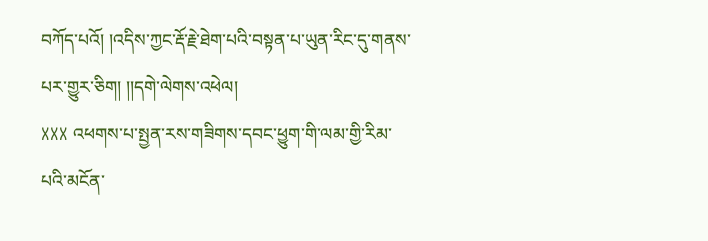བཀོད་པའོ། །འདིས་ཀྱང་རྡོ་རྗེ་ཐེག་པའི་བསྟན་པ་ཡུན་རིང་དུ་གནས་པར་གྱུར་ཅིག། །།དགེ་ལེགས་འཕེལ།
XXX འཕགས་པ་སྤྱན་རས་གཟིགས་དབང་ཕྱུག་གི་ལམ་གྱི་རིམ་པའི་མངོན་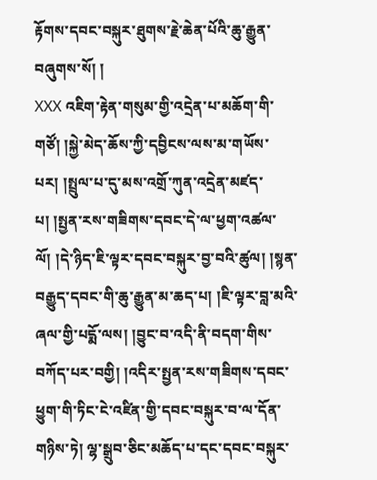རྟོགས་དབང་བསྐུར་ཐུགས་རྗེ་ཆེན་པོའི་ཆུ་རྒྱུན་བཞུགས་སོ། །
XXX འཇིག་རྟེན་གསུམ་གྱི་འདྲེན་པ་མཆོག་གི་གཙོ། །སྐྱེ་མེད་ཆོས་ཀྱི་དབྱིངས་ལས་མ་གཡོས་པར། །སྤྲུལ་པ་དུ་མས་འགྲོ་ཀུན་འདྲེན་མཛད་པ། །སྤྱན་རས་གཟིགས་དབང་དེ་ལ་ཕྱག་འཚལ་ལོ། །དེ་ཉིད་ཇི་ལྟར་དབང་བསྐུར་བྱ་བའི་ཚུལ། །སྙན་བརྒྱུད་དབང་གི་ཆུ་རྒྱུན་མ་ཆད་པ། །ཇི་ལྟར་བླ་མའི་ཞལ་གྱི་པདྨོ་ལས། །བྱུང་བ་འདི་ནི་བདག་གིས་བཀོད་པར་བགྱི། །འདིར་སྤྱན་རས་གཟིགས་དབང་ཕྱུག་གི་ཏིང་ངེ་འཛིན་གྱི་དབང་བསྐུར་བ་ལ་དོན་གཉིས་ཏེ། ལྷ་སྒྲུབ་ཅིང་མཆོད་པ་དང་དབང་བསྐུར་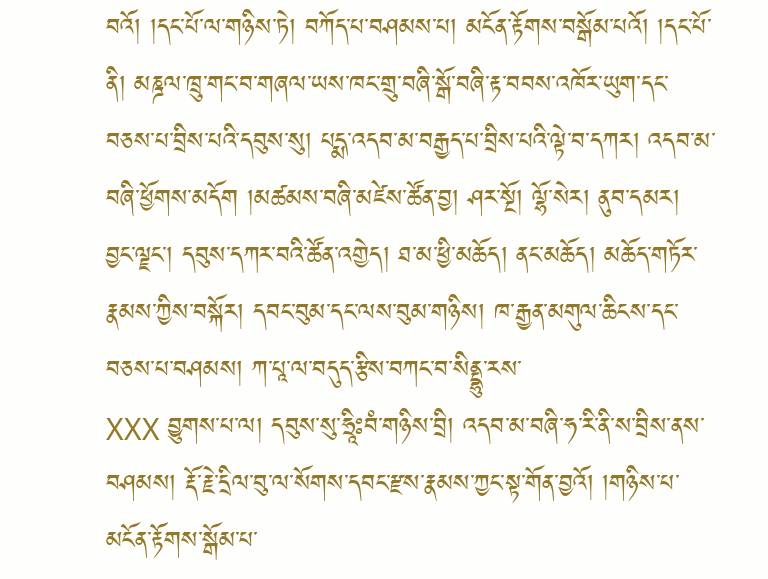བའོ། །དང་པོ་ལ་གཉིས་ཏེ། བཀོད་པ་བཤམས་པ། མངོན་རྟོགས་བསྒོམ་པའོ། །དང་པོ་ནི། མཎྜལ་ཁྲུ་གང་བ་གཞལ་ཡས་ཁང་གྲུ་བཞི་སྒོ་བཞི་རྟ་བབས་འཁོར་ཡུག་དང་བཅས་པ་བྲིས་པའི་དབུས་སུ། པདྨ་འདབ་མ་བརྒྱད་པ་བྲིས་པའི་ལྟེ་བ་དཀར། འདབ་མ་བཞི་ཕྱོགས་མདོག །མཚམས་བཞི་མཛེས་ཚོན་བྱ། ཤར་སྔོ། ལྷོ་སེར། ནུབ་དམར། བྱང་ལྗང་། དབུས་དཀར་བའི་ཚོན་འགྱེད། ཐ་མ་ཕྱི་མཆོད། ནང་མཆོད། མཆོད་གཏོར་རྣམས་ཀྱིས་བསྐོར། དབང་བུམ་དང་ལས་བུམ་གཉིས། ཁ་རྒྱན་མགུལ་ཆིངས་དང་བཅས་པ་བཤམས། ཀ་པཱ་ལ་བདུད་རྩིས་བཀང་བ་སིནྡྷུ་རས་
XXX བྱུགས་པ་ལ། དབུས་སུ་ཧྲཱིཿབཾ་གཉིས་བྲི། འདབ་མ་བཞི་ཧ་རི་ནི་ས་བྲིས་ནས་བཤམས། རྡོ་རྗེ་དྲིལ་བུ་ལ་སོགས་དབང་རྫས་རྣམས་ཀྱང་སྟ་གོན་བྱའོ། །གཉིས་པ་མངོན་རྟོགས་སྒོམ་པ་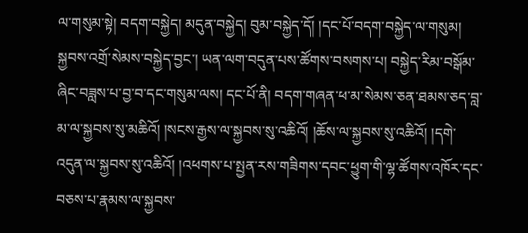ལ་གསུམ་སྟེ། བདག་བསྐྱེད། མདུན་བསྐྱེད། བུམ་བསྐྱེད་དོ། །དང་པོ་བདག་བསྐྱེད་ལ་གསུམ། སྐྱབས་འགྲོ་སེམས་བསྐྱེད་བྱང་། ཡན་ལག་བདུན་པས་ཚོགས་བསགས་པ། བསྐྱེད་རིམ་བསྒོམ་ཞིང་བཟླས་པ་བྱ་བ་དང་གསུམ་ལས། དང་པོ་ནི། བདག་གཞན་ཕ་མ་སེམས་ཅན་ཐམས་ཅད་བླ་མ་ལ་སྐྱབས་སུ་མཆིའོ། །སངས་རྒྱས་ལ་སྐྱབས་སུ་འཆིའོ། །ཆོས་ལ་སྐྱབས་སུ་འཆིའོ། །དགེ་འདུན་ལ་སྐྱབས་སུ་འཆིའོ། །འཕགས་པ་སྤྱན་རས་གཟིགས་དབང་ཕྱུག་གི་ལྷ་ཚོགས་འཁོར་དང་བཅས་པ་རྣམས་ལ་སྐྱབས་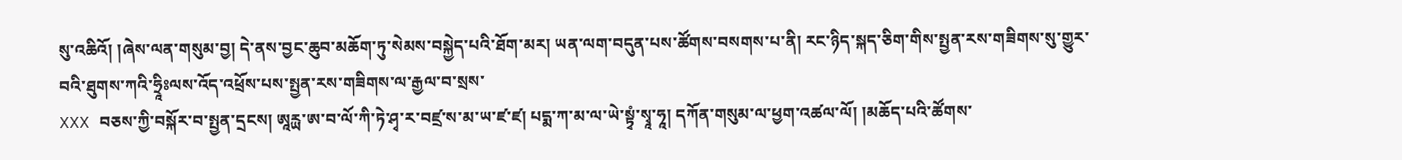སུ་འཆིའོ། །ཞེས་ལན་གསུམ་བྱ། དེ་ནས་བྱང་ཆུབ་མཆོག་ཏུ་སེམས་བསྐྱེད་པའི་ཐོག་མར། ཡན་ལག་བདུན་པས་ཚོགས་བསགས་པ་ནི། རང་ཉིད་སྐད་ཅིག་གིས་སྤྱན་རས་གཟིགས་སུ་གྱུར་བའི་ཐུགས་ཀའི་ཧྲཱིཿལས་འོད་འཕྲོས་པས་སྤྱན་རས་གཟིགས་ལ་རྒྱལ་བ་སྲས་
XXX བཅས་ཀྱི་བསྐོར་བ་སྤྱན་དྲངས། ཨཱརྻ་ཨ་བ་ལོ་ཀི་ཏེ་ཤྭ་ར་བཛྲ་ས་མ་ཡ་ཛ་ཛ། པདྨ་ཀ་མ་ལ་ཡེ་སྟྭཾ་སྭཱ་ཧཱ། དཀོན་གསུམ་ལ་ཕྱག་འཚལ་ལོ། །མཆོད་པའི་ཚོགས་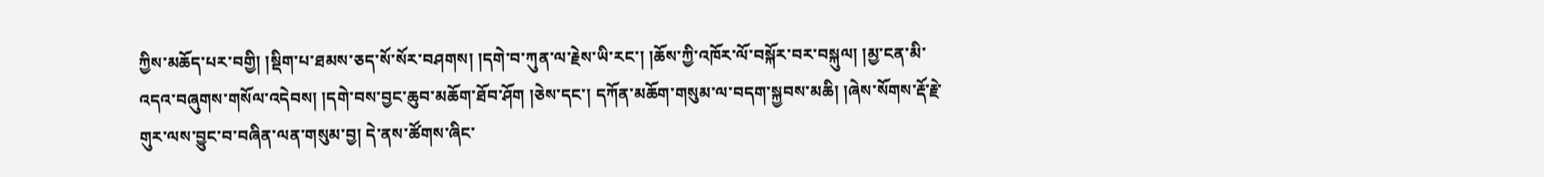ཀྱིས་མཆོད་པར་བགྱི། །སྡིག་པ་ཐམས་ཅད་སོ་སོར་བཤགས། །དགེ་བ་ཀུན་ལ་རྗེས་ཡི་རང་། །ཆོས་ཀྱི་འཁོར་ལོ་བསྐོར་བར་བསྐུལ། །མྱ་ངན་མི་འདའ་བཞུགས་གསོལ་འདེབས། །དགེ་བས་བྱང་ཆུབ་མཆོག་ཐོབ་ཤོག །ཅེས་དང་། དཀོན་མཆོག་གསུམ་ལ་བདག་སྐྱབས་མཆི། །ཞེས་སོགས་རྡོ་རྗེ་གུར་ལས་བྱུང་བ་བཞིན་ལན་གསུམ་བྱ། དེ་ནས་ཚོགས་ཞིང་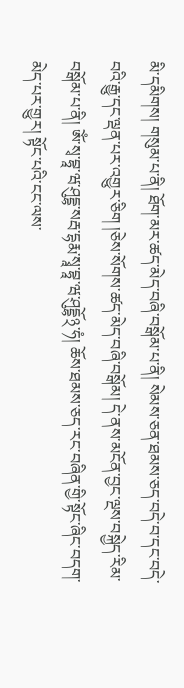མི་དམིགས། གསུམ་པ་ནི། ཐོག་མར་ཚད་མེད་བཞི་བསྒོམ་པ་ནི། སེམས་ཅན་ཐམས་ཅད་བདེ་བ་དང་བདེ་བའི་རྒྱུ་དང་ལྡན་པར་འགྱུར་ཅིག །ཅེས་སོགས་ཚད་མེད་བཞི་བསྒོམ། དེ་ནས་མངོན་བྱང་ལྔས་བསྐྱེད་རིམ་བསྒོམ་པ་ནི། ཨོཾ་སྭ་བྷཱ་ཝ་ཤུདྡྷ་སརྦ་དྷརྨ་སྭཱ་བྷཱ་ཝ་ཤུདྡྷོ྅་ཧཾ། ཆོས་ཐམས་ཅད་རང་བཞིན་གྱི་སྟོང་ཞིང་བདག་མེད་པར་གྱུར། སྟོང་པའི་ངང་ལས་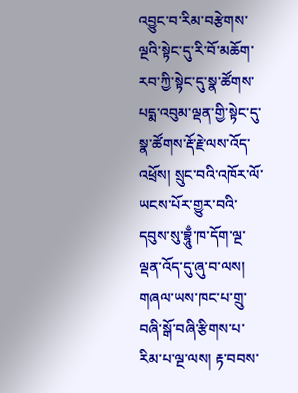འབྱུང་བ་རིམ་བརྩེགས་ལྔའི་སྟེང་དུ་རི་བོ་མཆོག་རབ་ཀྱི་སྟེང་དུ་སྣ་ཚོགས་པདྨ་འབུམ་ལྡན་གྱི་སྟེང་དུ་སྣ་ཚོགས་རྡོ་རྗེ་ལས་འོད་འཕྲོས། སྲུང་བའི་འཁོར་ལོ་ཡངས་པོར་གྱུར་བའི་དབུས་སུ་བྷཱུྃ་ཁ་དོག་ལྔ་ལྡན་འོད་དུ་ཞུ་བ་ལས། གཞལ་ཡས་ཁང་པ་གྲུ་བཞི་སྒོ་བཞི་རྩིགས་པ་རིམ་པ་ལྔ་ལས། རྟ་བབས་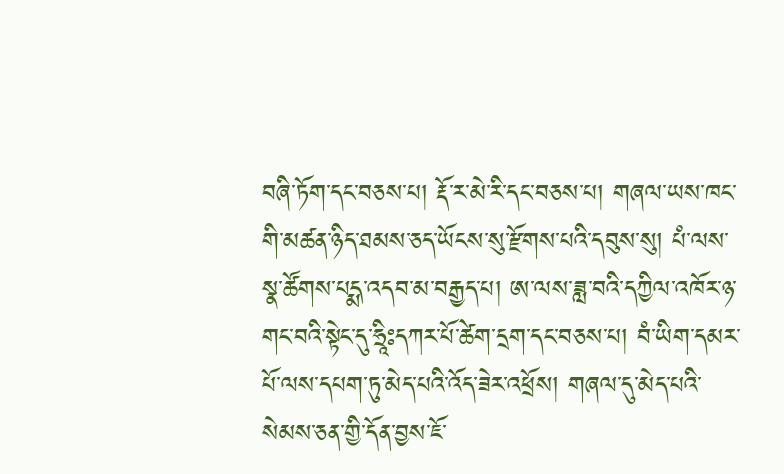བཞི་ཏོག་དང་བཅས་པ། རྡོ་ར་མེ་རི་དང་བཅས་པ། གཞལ་ཡས་ཁང་གི་མཚན་ཉིད་ཐམས་ཅད་ཡོངས་སུ་རྫོགས་པའི་དབུས་སུ། པཾ་ལས་སྣ་ཚོགས་པདྨ་འདབ་མ་བརྒྱད་པ། ཨ་ལས་ཟླ་བའི་དཀྱིལ་འཁོར་ཉ་གང་བའི་སྟེང་དུ་ཧྲཱིཿདཀར་པོ་ཚེག་དྲག་དང་བཅས་པ། བཾ་ཡིག་དམར་པོ་ལས་དཔག་ཏུ་མེད་པའི་འོད་ཟེར་འཕྲོས། གཞལ་དུ་མེད་པའི་སེམས་ཅན་གྱི་དོན་བྱས་ཇོ་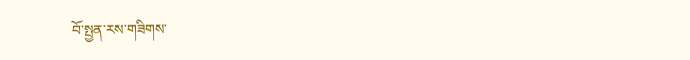བོ་སྤྱན་རས་གཟིགས་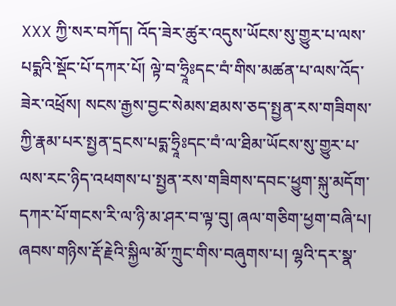XXX ཀྱི་སར་བཀོད། འོད་ཟེར་ཚུར་འདུས་ཡོངས་སུ་གྱུར་པ་ལས་པདྨའི་སྡོང་པོ་དཀར་པོ། ལྟེ་བ་ཧྲཱིཿདང་བཾ་གིས་མཚན་པ་ལས་འོད་ཟེར་འཕྲོས། སངས་རྒྱས་བྱང་སེམས་ཐམས་ཅད་སྤྱན་རས་གཟིགས་ཀྱི་རྣམ་པར་སྤྱན་དྲངས་པདྨ་ཧྲཱིཿདང་བཾ་ལ་ཐིམ་ཡོངས་སུ་གྱུར་པ་ལས་རང་ཉིད་འཕགས་པ་སྤྱན་རས་གཟིགས་དབང་ཕྱུག་སྐུ་མདོག་དཀར་པོ་གངས་རི་ལ་ཉི་མ་ཤར་བ་ལྟ་བུ། ཞལ་གཅིག་ཕྱག་བཞི་པ། ཞབས་གཉིས་རྡོ་རྗེའི་སྐྱིལ་མོ་ཀྲུང་གིས་བཞུགས་པ། ལྷའི་དར་སྣ་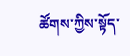ཚོགས་ཀྱིས་སྟོད་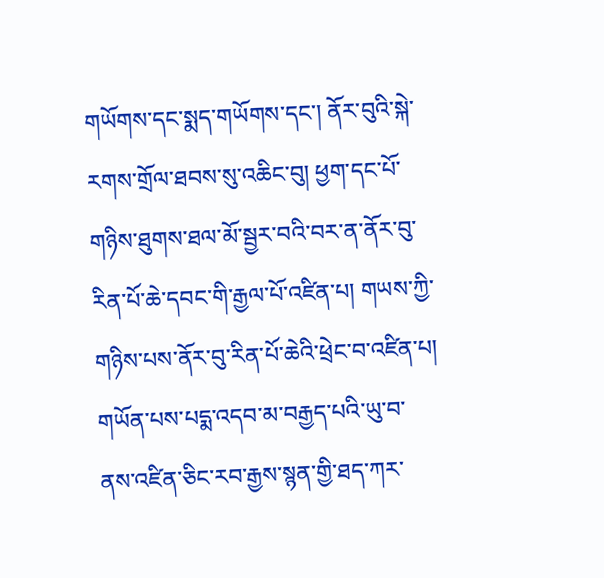གཡོགས་དང་སྨད་གཡོགས་དང་། ནོར་བུའི་སྐེ་རགས་གྲོལ་ཐབས་སུ་འཆིང་བུ། ཕྱག་དང་པོ་གཉིས་ཐུགས་ཐལ་མོ་སྦྱར་བའི་བར་ན་ནོར་བུ་རིན་པོ་ཆེ་དབང་གི་རྒྱལ་པོ་འཛིན་པ། གཡས་ཀྱི་གཉིས་པས་ནོར་བུ་རིན་པོ་ཆེའི་ཕྲེང་བ་འཛིན་པ། གཡོན་པས་པདྨ་འདབ་མ་བརྒྱད་པའི་ཡུ་བ་ནས་འཛིན་ཅིང་རབ་རྒྱས་སྙན་གྱི་ཐད་ཀར་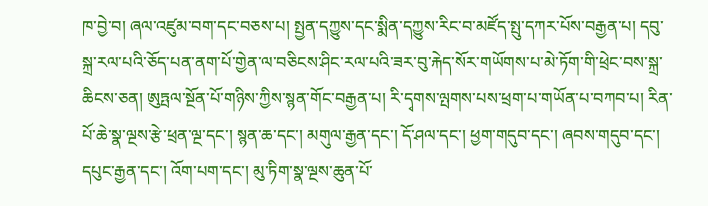ཁ་བྱེ་བ། ཞལ་འཛུམ་བག་དང་བཅས་པ། སྤྱན་དཀྱུས་དང་སྨིན་དཀྱུས་རིང་བ་མཛོད་སྤུ་དཀར་པོས་བརྒྱན་པ། དབུ་སྐྲ་རལ་པའི་ཅོད་པན་ནག་པོ་གྱེན་ལ་བཅིངས་ཤིང་རལ་པའི་ཟར་བུ་རྐེད་སོར་གཡོགས་པ་མེ་ཏོག་གི་ཕྲེང་བས་སྐྲ་ཆིངས་ཅན། ཨུཏྤལ་སྔོན་པོ་གཉིས་ཀྱིས་སྙན་གོང་བརྒྱན་པ། རི་དྭགས་ལྤགས་པས་ཕྲག་པ་གཡོན་པ་བཀབ་པ། རིན་པོ་ཆེ་སྣ་ལྔས་རྩེ་ཕྲན་ལྔ་དང་། སྙན་ཆ་དང་། མགུལ་རྒྱན་དང་། དོ་ཤལ་དང་། ཕྱག་གདུབ་དང་། ཞབས་གདུབ་དང་། དཔུང་རྒྱན་དང་། འོག་པག་དང་། མུ་ཏིག་སྣ་ལྔས་ཆུན་པོ་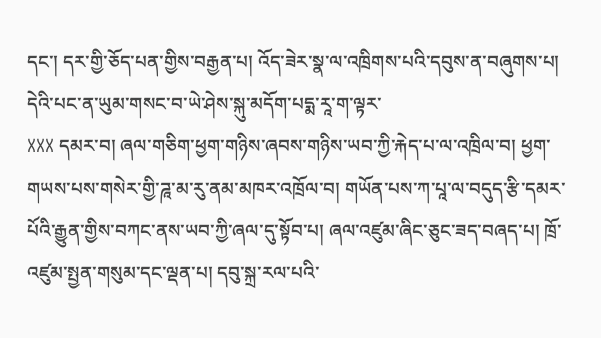དང་། དར་གྱི་ཅོད་པན་གྱིས་བརྒྱན་པ། འོད་ཟེར་སྣ་ལ་འཁྲིགས་པའི་དབུས་ན་བཞུགས་པ། དེའི་པང་ན་ཡུམ་གསང་བ་ཡེ་ཤེས་སྐུ་མདོག་པདྨ་རཱ་ག་ལྟར་
XXX དམར་བ། ཞལ་གཅིག་ཕྱག་གཉིས་ཞབས་གཉིས་ཡབ་ཀྱི་རྐེད་པ་ལ་འཁྲིལ་བ། ཕྱག་གཡས་པས་གསེར་གྱི་ཌཱ་མ་རུ་ནམ་མཁར་འཁྲོལ་བ། གཡོན་པས་ཀ་པཱ་ལ་བདུད་རྩི་དམར་པོའི་རྒྱུན་གྱིས་བཀང་ནས་ཡབ་ཀྱི་ཞལ་དུ་སྟོབ་པ། ཞལ་འཛུམ་ཞིང་ཅུང་ཟད་བཞད་པ། ཁྲོ་འཛུམ་སྤྱན་གསུམ་དང་ལྡན་པ། དབུ་སྐྲ་རལ་པའི་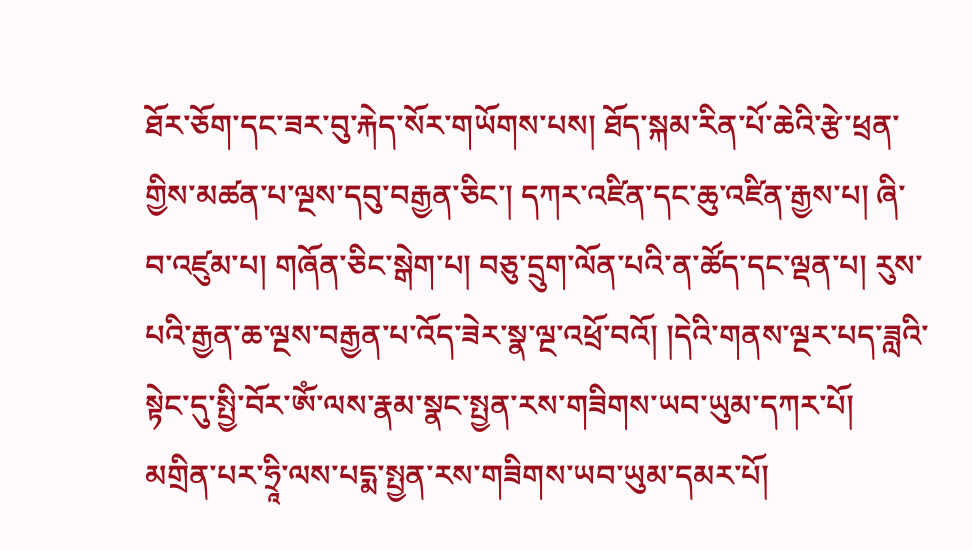ཐོར་ཅོག་དང་ཟར་བུ་རྐེད་སོར་གཡོགས་པས། ཐོད་སྐམ་རིན་པོ་ཆེའི་རྩེ་ཕྲན་གྱིས་མཚན་པ་ལྔས་དབུ་བརྒྱན་ཅིང་། དཀར་འཛིན་དང་ཆུ་འཛིན་རྒྱས་པ། ཞི་བ་འཛུམ་པ། གཞོན་ཅིང་སྒེག་པ། བཅུ་དྲུག་ལོན་པའི་ན་ཚོད་དང་ལྡན་པ། རུས་པའི་རྒྱན་ཆ་ལྔས་བརྒྱན་པ་འོད་ཟེར་སྣ་ལྔ་འཕྲོ་བའོ། །དེའི་གནས་ལྔར་པད་ཟླའི་སྟེང་དུ་སྤྱི་བོར་ཨོཾ་ལས་རྣམ་སྣང་སྤྱན་རས་གཟིགས་ཡབ་ཡུམ་དཀར་པོ། མགྲིན་པར་ཧྲཱི་ལས་པདྨ་སྤྱན་རས་གཟིགས་ཡབ་ཡུམ་དམར་པོ།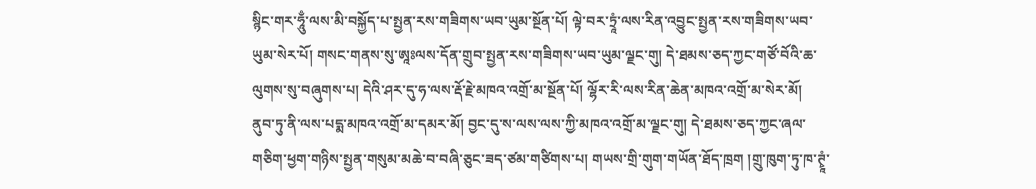སྙིང་གར་ཧཱུྃ་ལས་མི་བསྐྱོད་པ་སྤྱན་རས་གཟིགས་ཡབ་ཡུམ་སྔོན་པོ། ལྟེ་བར་ཏྲཱཾ་ལས་རིན་འབྱུང་སྤྱན་རས་གཟིགས་ཡབ་ཡུམ་སེར་པོ། གསང་གནས་སུ་ཨཱཿལས་དོན་གྲུབ་སྤྱན་རས་གཟིགས་ཡབ་ཡུམ་ལྗང་གུ། དེ་ཐམས་ཅད་ཀྱང་གཙོ་བོའི་ཆ་ལུགས་སུ་བཞུགས་པ། དེའི་ཤར་དུ་ཧ་ལས་རྡོ་རྗེ་མཁའ་འགྲོ་མ་སྔོན་པོ། ལྷོར་རི་ལས་རིན་ཆེན་མཁའ་འགྲོ་མ་སེར་མོ། ནུབ་ཏུ་ནི་ལས་པདྨ་མཁའ་འགྲོ་མ་དམར་མོ། བྱང་དུ་ས་ལས་ལས་ཀྱི་མཁའ་འགྲོ་མ་ལྗང་གུ། དེ་ཐམས་ཅད་ཀྱང་ཞལ་གཅིག་ཕྱག་གཉིས་སྤྱན་གསུམ་མཆེ་བ་བཞི་ཅུང་ཟད་ཙམ་གཙིགས་པ། གཡས་གྲི་གུག་གཡོན་ཐོད་ཁྲག །གྲུ་ཁུག་ཏུ་ཁ་ཊྭཱཾ་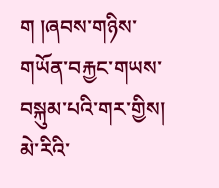ག །ཞབས་གཉིས་གཡོན་བརྐྱང་གཡས་བསྐུམ་པའི་གར་གྱིས། མེ་རིའི་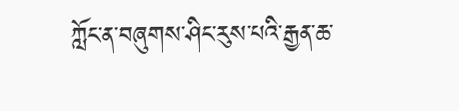ཀློང་ན་བཞུགས་ཤིང་རུས་པའི་རྒྱན་ཆ་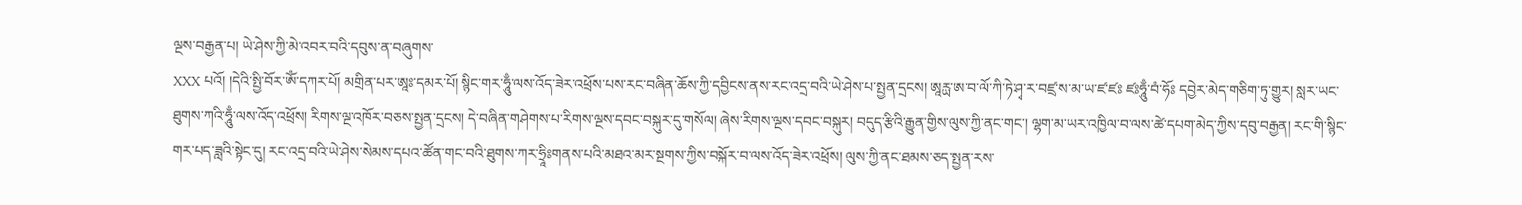ལྔས་བརྒྱན་པ། ཡེ་ཤེས་ཀྱི་མེ་འབར་བའི་དབུས་ན་བཞུགས་
XXX པའོ། །དེའི་སྤྱི་བོར་ཨོཾ་དཀར་པོ། མགྲིན་པར་ཨཱཿ་དམར་པོ། སྙིང་གར་ཧཱུྃ་ལས་འོད་ཟེར་འཕྲོས་པས་རང་བཞིན་ཆོས་ཀྱི་དབྱིངས་ནས་རང་འདྲ་བའི་ཡེ་ཤེས་པ་སྤྱན་དྲངས། ཨཱརྻ་ཨ་བ་ལོ་ཀི་ཏེ་ཤྭ་ར་བཛྲ་ས་མ་ཡ་ཛ་ཛཿ ཛཿཧཱུྃ་བཾ་ཧོཿ དབྱེར་མེད་གཅིག་ཏུ་གྱུར། སླར་ཡང་ཐུགས་ཀའི་ཧཱུྃ་ལས་འོད་འཕྲོས། རིགས་ལྔ་འཁོར་བཅས་སྤྱན་དྲངས། དེ་བཞིན་གཤེགས་པ་རིགས་ལྔས་དབང་བསྐུར་དུ་གསོལ། ཞེས་རིགས་ལྔས་དབང་བསྐུར། བདུད་རྩིའི་རྒྱུན་གྱིས་ལུས་ཀྱི་ནང་གང་། ལྷག་མ་ཡར་འཁྱིལ་བ་ལས་ཚེ་དཔག་མེད་ཀྱིས་དབུ་བརྒྱན། རང་གི་སྙིང་གར་པད་ཟླའི་སྟེང་དུ། རང་འདྲ་བའི་ཡེ་ཤེས་སེམས་དཔའ་ཚོན་གང་བའི་ཐུགས་ཀར་ཧྲཱིཿགནས་པའི་མཐའ་མར་སྔགས་ཀྱིས་བསྐོར་བ་ལས་འོད་ཟེར་འཕྲོས། ལུས་ཀྱི་ནང་ཐམས་ཅད་སྤྱན་རས་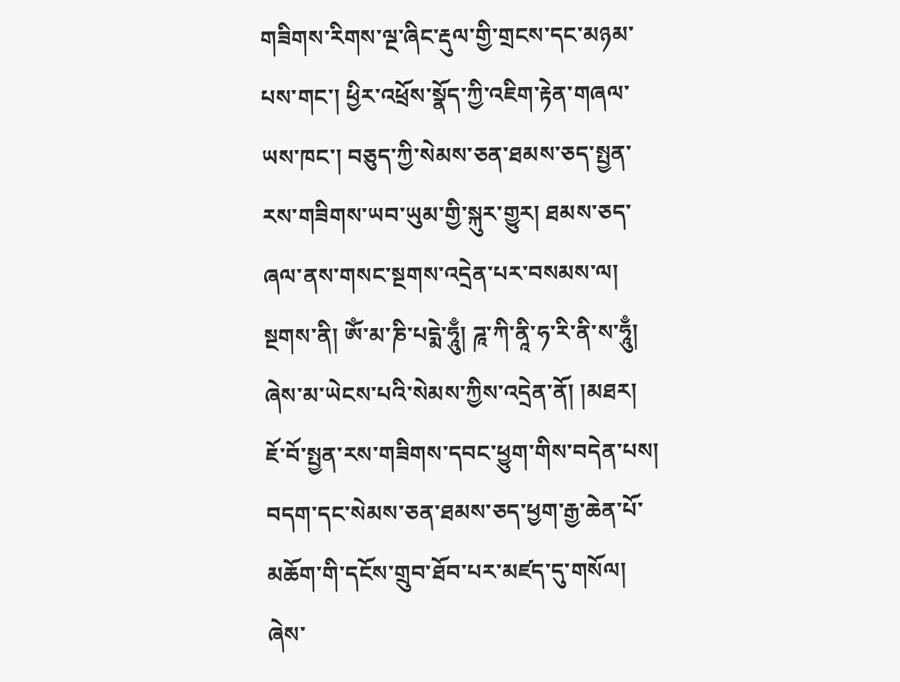གཟིགས་རིགས་ལྔ་ཞིང་རྡུལ་གྱི་གྲངས་དང་མཉམ་པས་གང་། ཕྱིར་འཕྲོས་སྣོད་ཀྱི་འཇིག་རྟེན་གཞལ་ཡས་ཁང་། བཅུད་ཀྱི་སེམས་ཅན་ཐམས་ཅད་སྤྱན་རས་གཟིགས་ཡབ་ཡུམ་གྱི་སྐུར་གྱུར། ཐམས་ཅད་ཞལ་ནས་གསང་སྔགས་འདྲེན་པར་བསམས་ལ། སྔགས་ནི། ཨོཾ་མ་ཎི་པདྨེ་ཧཱུྃ། ཌཱ་ཀི་ནཱི་ཧ་རི་ནི་ས་ཧཱུྃ། ཞེས་མ་ཡེངས་པའི་སེམས་ཀྱིས་འདྲེན་ནོ། །མཐར། ཇོ་བོ་སྤྱན་རས་གཟིགས་དབང་ཕྱུག་གིས་བདེན་པས། བདག་དང་སེམས་ཅན་ཐམས་ཅད་ཕྱག་རྒྱ་ཆེན་པོ་མཆོག་གི་དངོས་གྲུབ་ཐོབ་པར་མཛད་དུ་གསོལ། ཞེས་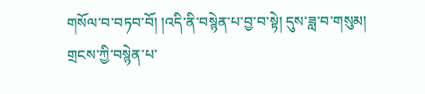གསོལ་བ་བཏབ་བོ། །འདི་ནི་བསྙེན་པ་བྱ་བ་སྟེ། དུས་ཟླ་བ་གསུམ། གྲངས་ཀྱི་བསྙེན་པ་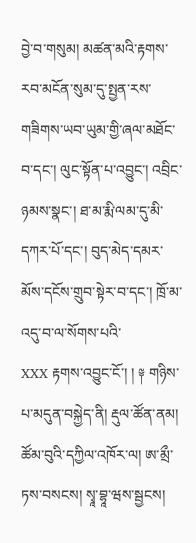བྱེ་བ་གསུམ། མཚན་མའི་རྟགས་རབ་མངོན་སུམ་དུ་སྤྱན་རས་གཟིགས་ཡབ་ཡུམ་གྱི་ཞལ་མཐོང་བ་དང་། ལུང་སྟོན་པ་འབྱུང་། འབྲིང་ཉམས་སྣང་། ཐ་མ་རྨི་ལམ་དུ་མི་དཀར་པོ་དང་། བུད་མེད་དམར་མོས་དངོས་གྲུབ་སྟེར་བ་དང་། ཁྲོ་མ་འདུ་བ་ལ་སོགས་པའི་
XXX རྟགས་འབྱུང་ངོ་། ། ༈ གཉིས་པ་མདུན་བསྐྱེད་ནི། རྡུལ་ཚོན་ནམ། ཚོམ་བུའི་དཀྱིལ་འཁོར་ལ། ཨ་མྲྀ་ཏས་བསངས། སྭཱ་བྷཱ་ཝས་སྦྱངས།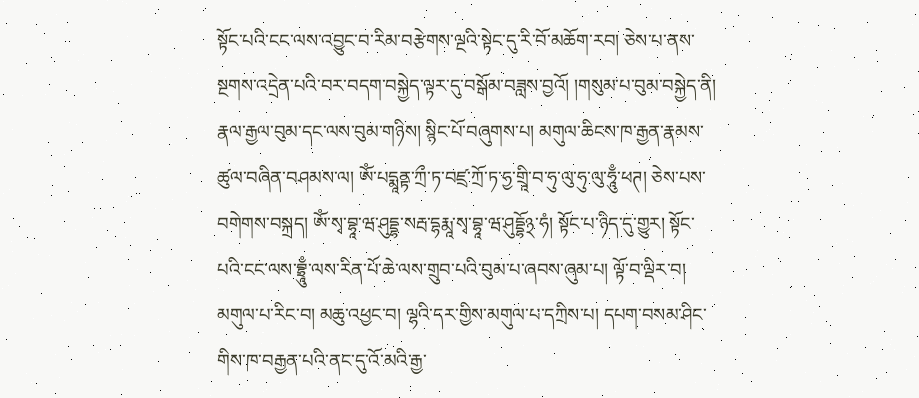སྟོང་པའི་ངང་ལས་འབྱུང་བ་རིམ་བརྩེགས་ལྔའི་སྟེང་དུ་རི་བོ་མཆོག་རབ། ཅེས་པ་ནས་སྔགས་འདྲེན་པའི་བར་བདག་བསྐྱེད་ལྟར་དུ་བསྒོམ་བཟླས་བྱའོ། །གསུམ་པ་བུམ་བསྐྱེད་ནི། རྣལ་རྒྱལ་བུམ་དང་ལས་བུམ་གཉིས། སྙིང་པོ་བཞུགས་པ། མགུལ་ཆིངས་ཁ་རྒྱན་རྣམས་ཚུལ་བཞིན་བཤམས་ལ། ཨོཾ་པདྨཱནྟ་ཀྲྀ་ཏ་བཛྲ་ཀྲོ་ཏ་ཧྱ་གྲཱི་བ་ཧུ་ལུ་ཧུ་ལུ་ཧཱུྃ་ཕཊ། ཅེས་པས་བགེགས་བསྐྲད། ཨོཾ་སྭ་བྷཱ་ཝ་ཤུདྡྷ་སརྦ་དྷརྨཱ་སྭ་བྷཱ་ཝ་ཤུདྡྷོ྅་ཧཾ། སྟོང་པ་ཉིད་དུ་གྱུར། སྟོང་པའི་ངང་ལས་བྷྲཱུྃ་ལས་རིན་པོ་ཆེ་ལས་གྲུབ་པའི་བུམ་པ་ཞབས་ཞུམ་པ། ལྟོ་བ་ལྡིར་བ། མགུལ་པ་རིང་བ། མཆུ་འཕྱང་བ། ལྷའི་དར་གྱིས་མགུལ་པ་དཀྲིས་པ། དཔག་བསམ་ཤིང་གིས་ཁ་བརྒྱན་པའི་ནང་དུ་འོ་མའི་རྒྱ་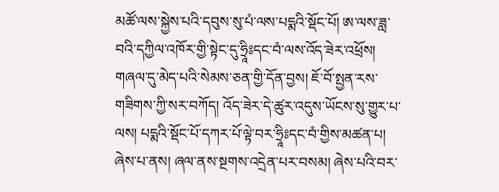མཚོ་ལས་སྐྱེས་པའི་དབུས་སུ་པཾ་ལས་པདྨའི་སྡོང་པོ། ཨ་ལས་ཟླ་བའི་དཀྱིལ་འཁོར་གྱི་སྟེང་དུ་ཧྲཱིཿདང་བཾ་ལས་འོད་ཟེར་འཕྲོས། གཞལ་དུ་མེད་པའི་སེམས་ཅན་གྱི་དོན་བྱས། ཇོ་བོ་སྤྱན་རས་གཟིགས་ཀྱི་སར་བཀོད། འོད་ཟེར་དེ་ཚུར་འདུས་ཡོངས་སུ་གྱུར་པ་ལས། པདྨའི་སྡོང་པོ་དཀར་པོ་ལྟེ་བར་ཧྲཱིཿདང་བཾ་གྱིས་མཚན་པ། ཞེས་པ་ནས། ཞལ་ནས་སྔགས་འདྲེན་པར་བསམ། ཞེས་པའི་བར་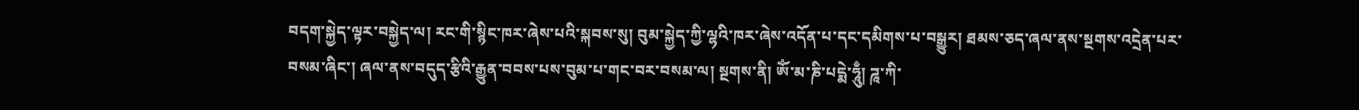བདག་སྐྱེད་ལྟར་བསྐྱེད་ལ། རང་གི་སྙིང་ཁར་ཞེས་པའི་སྐབས་སུ། བུམ་སྐྱེད་ཀྱི་ལྷའི་ཁར་ཞེས་འདོན་པ་དང་དམིགས་པ་བསྒྱུར། ཐམས་ཅད་ཞལ་ནས་སྔགས་འདྲེན་པར་བསམ་ཞིང་། ཞལ་ནས་བདུད་རྩིའི་རྒྱུན་བབས་པས་བུམ་པ་གང་བར་བསམ་ལ། སྔགས་ནི། ཨོཾ་མ་ཎི་པདྨེ་ཧཱུྃ། ཌཱ་ཀི་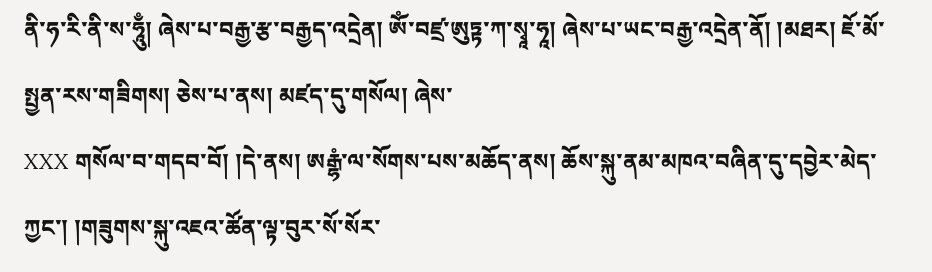ནི་ཧ་རི་ནི་ས་ཧཱུྃ། ཞེས་པ་བརྒྱ་རྩ་བརྒྱད་འདྲེན། ཨོཾ་བཛྲ་ཨུཏྟ་ཀ་སྭཱ་ཧཱ། ཞེས་པ་ཡང་བརྒྱ་འདྲེན་ནོ། །མཐར། ཇོ་མོ་སྤྱན་རས་གཟིགས། ཅེས་པ་ནས། མཛད་དུ་གསོལ། ཞེས་
XXX གསོལ་བ་གདབ་བོ། །དེ་ནས། ཨརྒྷཾ་ལ་སོགས་པས་མཆོད་ནས། ཆོས་སྐུ་ནམ་མཁའ་བཞིན་དུ་དབྱེར་མེད་ཀྱང་། །གཟུགས་སྐུ་འཇའ་ཚོན་ལྟ་བུར་སོ་སོར་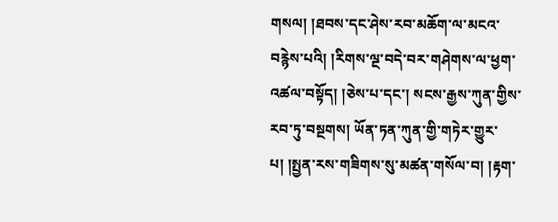གསལ། །ཐབས་དང་ཤེས་རབ་མཆོག་ལ་མངའ་བརྙེས་པའི། །རིགས་ལྔ་བདེ་བར་གཤེགས་ལ་ཕྱག་འཚལ་བསྟོད། །ཅེས་པ་དང་། སངས་རྒྱས་ཀུན་གྱིས་རབ་ཏུ་བསྔགས། ཡོན་ཏན་ཀུན་གྱི་གཏེར་གྱུར་པ། །སྤྱན་རས་གཟིགས་སུ་མཚན་གསོལ་བ། །རྟག་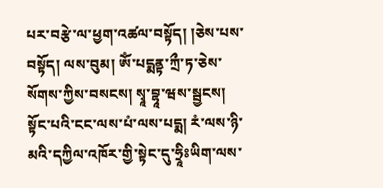པར་བརྩེ་ལ་ཕྱག་འཚལ་བསྟོད། །ཅེས་པས་བསྟོད། ལས་བུམ། ཨོཾ་པདྨནྟ་ཀྲྀ་ཏ་ཅེས་སོགས་ཀྱིས་བསངས། སྭཱ་བྷཱ་ཝས་སྦྱངས། སྟོང་པའི་ངང་ལས་པཾ་ལས་པདྨ། རཾ་ལས་ཉི་མའི་དཀྱིལ་འཁོར་གྱི་སྟེང་དུ་ཧྲཱིཿཡིག་ལས་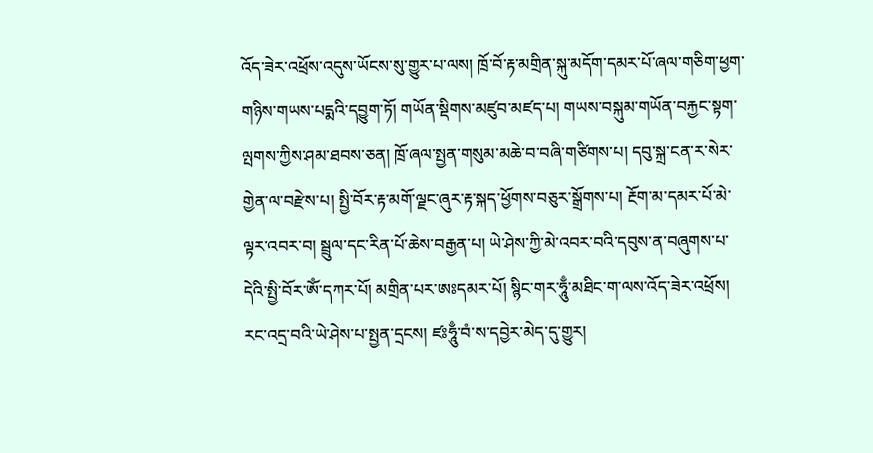འོད་ཟེར་འཕྲོས་འདུས་ཡོངས་སུ་གྱུར་པ་ལས། ཁྲོ་བོ་རྟ་མགྲིན་སྐུ་མདོག་དམར་པོ་ཞལ་གཅིག་ཕྱག་གཉིས་གཡས་པདྨའི་དབྱུག་ཏོ། གཡོན་སྡིགས་མཛུབ་མཛད་པ། གཡས་བསྐུམ་གཡོན་བརྐྱང་སྟག་ལྤགས་ཀྱིས་ཤམ་ཐབས་ཅན། ཁྲོ་ཞལ་སྤྱན་གསུམ་མཆེ་བ་བཞི་གཙིགས་པ། དབུ་སྐྲ་ངན་ར་སེར་གྱེན་ལ་བརྫེས་པ། སྤྱི་བོར་རྟ་མགོ་ལྗང་ཞུར་རྟ་སྐད་ཕྱོགས་བཅུར་སྒྲོགས་པ། རྔོག་མ་དམར་པོ་མེ་ལྟར་འབར་བ། སྦྲུལ་དང་རིན་པོ་ཆེས་བརྒྱན་པ། ཡེ་ཤེས་ཀྱི་མེ་འབར་བའི་དབུས་ན་བཞུགས་པ་དེའི་སྤྱི་བོར་ཨོཾ་དཀར་པོ། མགྲིན་པར་ཨཿདམར་པོ། སྙིང་གར་ཧཱུྃ་མཐིང་ག་ལས་འོད་ཟེར་འཕྲོས། རང་འདྲ་བའི་ཡེ་ཤེས་པ་སྤྱན་དྲངས། ཛཿཧཱུྃ་བཾ་ས་དབྱེར་མེད་དུ་གྱུར།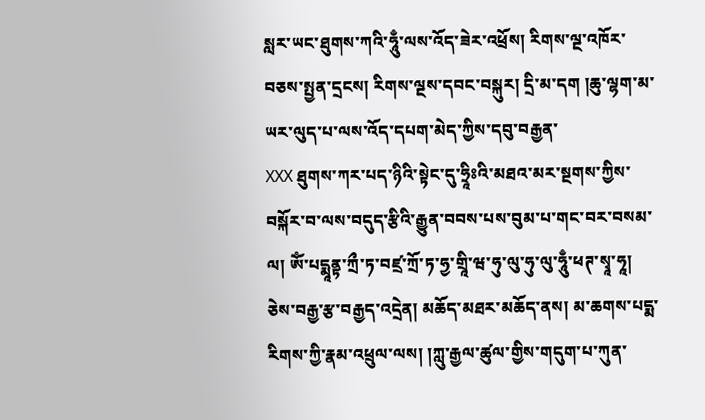སླར་ཡང་ཐུགས་ཀའི་ཧཱུྃ་ལས་འོད་ཟེར་འཕྲོས། རིགས་ལྔ་འཁོར་བཅས་སྤྱན་དྲངས། རིགས་ལྔས་དབང་བསྐུར། དྲི་མ་དག །ཆུ་ལྷག་མ་ཡར་ལུད་པ་ལས་འོད་དཔག་མེད་ཀྱིས་དབུ་བརྒྱན་
XXX ཐུགས་ཀར་པད་ཉིའི་སྟེང་དུ་ཧྲཱིཿའི་མཐའ་མར་སྔགས་ཀྱིས་བསྐོར་བ་ལས་བདུད་རྩིའི་རྒྱུན་བབས་པས་བུམ་པ་གང་བར་བསམ་ལ། ཨོཾ་པདྨཱནྟ་ཀྲྀ་ཏ་བཛྲ་ཀྲོ་ཏ་ཧྱ་གྲཱི་ཝ་ཧུ་ལུ་ཧུ་ལུ་ཧཱུྃ་ཕཊ་སྭཱ་ཧཱ། ཅེས་བརྒྱ་རྩ་བརྒྱད་འདྲེན། མཆོད་མཐར་མཆོད་ནས། མ་ཆགས་པདྨ་རིགས་ཀྱི་རྣམ་འཕྲུལ་ལས། །ཀླུ་རྒྱལ་ཚུལ་གྱིས་གདུག་པ་ཀུན་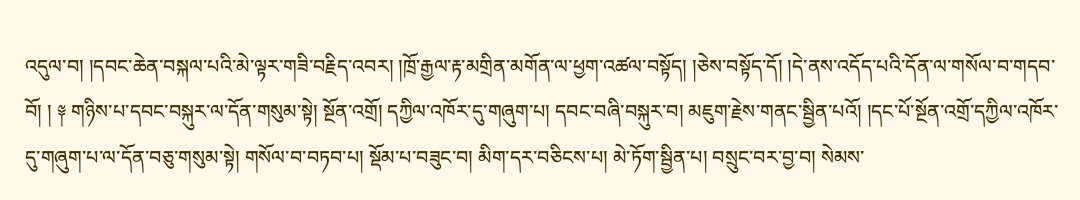འདུལ་བ། །དབང་ཆེན་བསྐལ་པའི་མེ་ལྟར་གཟི་བརྗིད་འབར། །ཁྲོ་རྒྱལ་རྟ་མགྲིན་མགོན་ལ་ཕྱག་འཚལ་བསྟོད། །ཅེས་བསྟོད་དོ། །དེ་ནས་འདོད་པའི་དོན་ལ་གསོལ་བ་གདབ་བོ། ། ༈ གཉིས་པ་དབང་བསྐུར་ལ་དོན་གསུམ་སྟེ། སྔོན་འགྲོ། དཀྱིལ་འཁོར་དུ་གཞུག་པ། དབང་བཞི་བསྐུར་བ། མཇུག་རྗེས་གནང་སྦྱིན་པའོ། །དང་པོ་སྔོན་འགྲོ་དཀྱིལ་འཁོར་དུ་གཞུག་པ་ལ་དོན་བཅུ་གསུམ་སྟེ། གསོལ་བ་བཏབ་པ། སྡོམ་པ་བཟུང་བ། མིག་དར་བཅིངས་པ། མེ་ཏོག་སྦྱིན་པ། བསྲུང་བར་བྱ་བ། སེམས་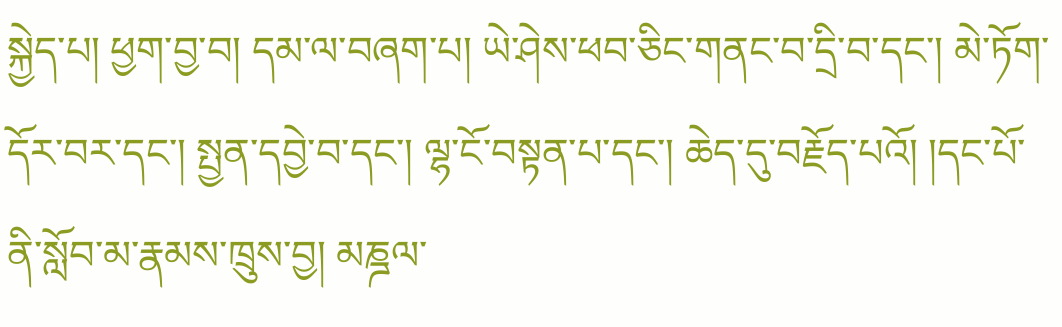སྐྱེད་པ། ཕྱག་བྱ་བ། དམ་ལ་བཞག་པ། ཡེ་ཤེས་ཕབ་ཅིང་གནང་བ་དྲི་བ་དང་། མེ་ཏོག་དོར་བར་དང་། སྤྱན་དབྱེ་བ་དང་། ལྷ་ངོ་བསྟན་པ་དང་། ཆེད་དུ་བརྗོད་པའོ། །དང་པོ་ནི་སློབ་མ་རྣམས་ཁྲུས་བྱ། མཎྜལ་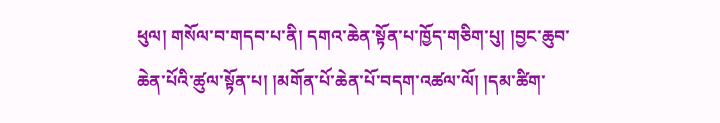ཕུལ། གསོལ་བ་གདབ་པ་ནི། དགའ་ཆེན་སྟོན་པ་ཁྱོད་གཅིག་པུ། །བྱང་ཆུབ་ཆེན་པོའི་ཚུལ་སྟོན་པ། །མགོན་པོ་ཆེན་པོ་བདག་འཚལ་ལོ། །དམ་ཚིག་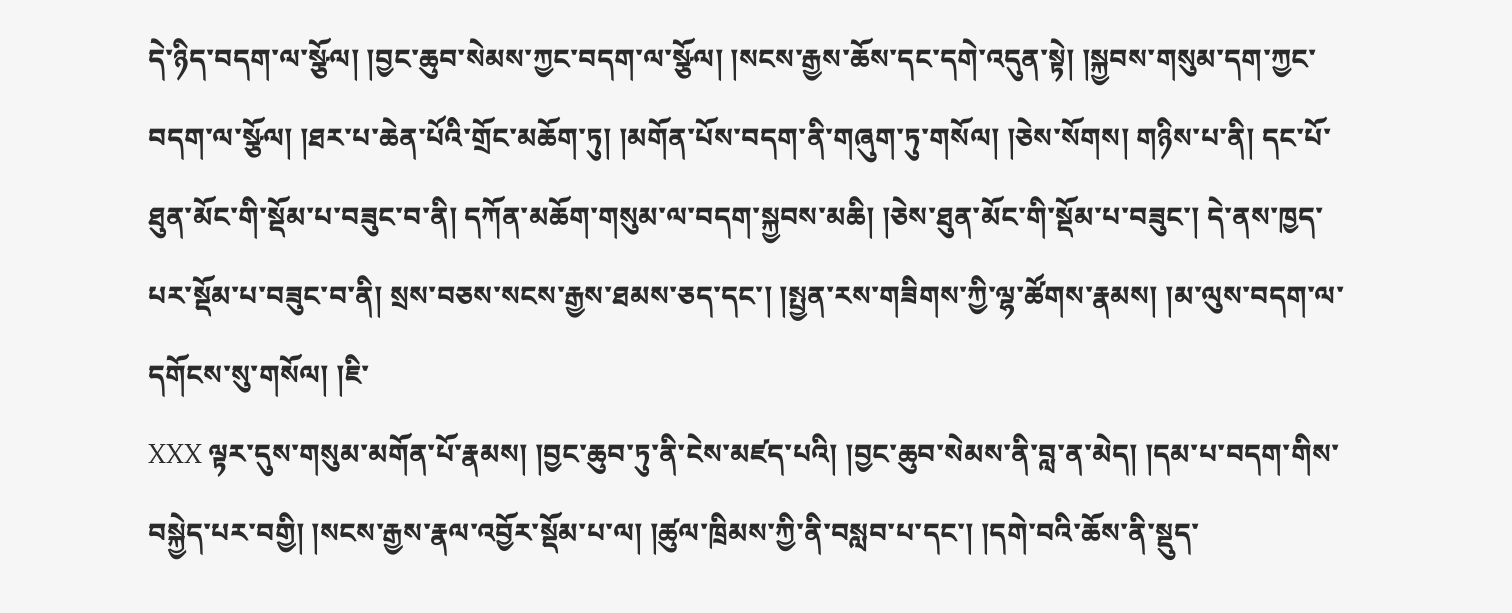དེ་ཉིད་བདག་ལ་སྩོལ། །བྱང་ཆུབ་སེམས་ཀྱང་བདག་ལ་སྩོལ། །སངས་རྒྱས་ཆོས་དང་དགེ་འདུན་སྟེ། །སྐྱབས་གསུམ་དག་ཀྱང་བདག་ལ་སྩོལ། །ཐར་པ་ཆེན་པོའི་གྲོང་མཆོག་ཏུ། །མགོན་པོས་བདག་ནི་གཞུག་ཏུ་གསོལ། །ཅེས་སོགས། གཉིས་པ་ནི། དང་པོ་ཐུན་མོང་གི་སྡོམ་པ་བཟུང་བ་ནི། དཀོན་མཆོག་གསུམ་ལ་བདག་སྐྱབས་མཆི། །ཅེས་ཐུན་མོང་གི་སྡོམ་པ་བཟུང་། དེ་ནས་ཁྱད་པར་སྡོམ་པ་བཟུང་བ་ནི། སྲས་བཅས་སངས་རྒྱས་ཐམས་ཅད་དང་། །སྤྱན་རས་གཟིགས་ཀྱི་ལྷ་ཚོགས་རྣམས། །མ་ལུས་བདག་ལ་དགོངས་སུ་གསོལ། །ཇི་
XXX ལྟར་དུས་གསུམ་མགོན་པོ་རྣམས། །བྱང་ཆུབ་ཏུ་ནི་ངེས་མཛད་པའི། །བྱང་ཆུབ་སེམས་ནི་བླ་ན་མེད། །དམ་པ་བདག་གིས་བསྐྱེད་པར་བགྱི། །སངས་རྒྱས་རྣལ་འབྱོར་སྡོམ་པ་ལ། །ཚུལ་ཁྲིམས་ཀྱི་ནི་བསླབ་པ་དང་། །དགེ་བའི་ཆོས་ནི་སྡུད་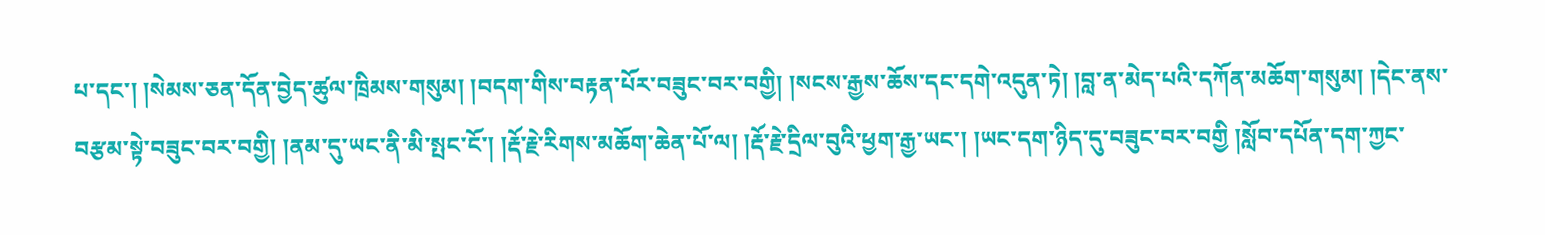པ་དང་། །སེམས་ཅན་དོན་བྱེད་ཚུལ་ཁྲིམས་གསུམ། །བདག་གིས་བརྟན་པོར་བཟུང་བར་བགྱི། །སངས་རྒྱས་ཆོས་དང་དགེ་འདུན་ཏེ། །བླ་ན་མེད་པའི་དཀོན་མཆོག་གསུམ། །དེང་ནས་བརྩམ་སྟེ་བཟུང་བར་བགྱི། །ནམ་དུ་ཡང་ནི་མི་སྤང་ངོ་། །རྡོ་རྗེ་རིགས་མཆོག་ཆེན་པོ་ལ། །རྡོ་རྗེ་དྲིལ་བུའི་ཕྱག་རྒྱ་ཡང་། །ཡང་དག་ཉིད་དུ་བཟུང་བར་བགྱི །སློབ་དཔོན་དག་ཀྱང་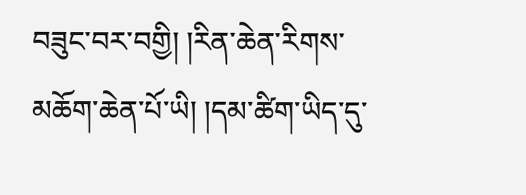བཟུང་བར་བགྱི། །རིན་ཆེན་རིགས་མཆོག་ཆེན་པོ་ཡི། །དམ་ཚིག་ཡིད་དུ་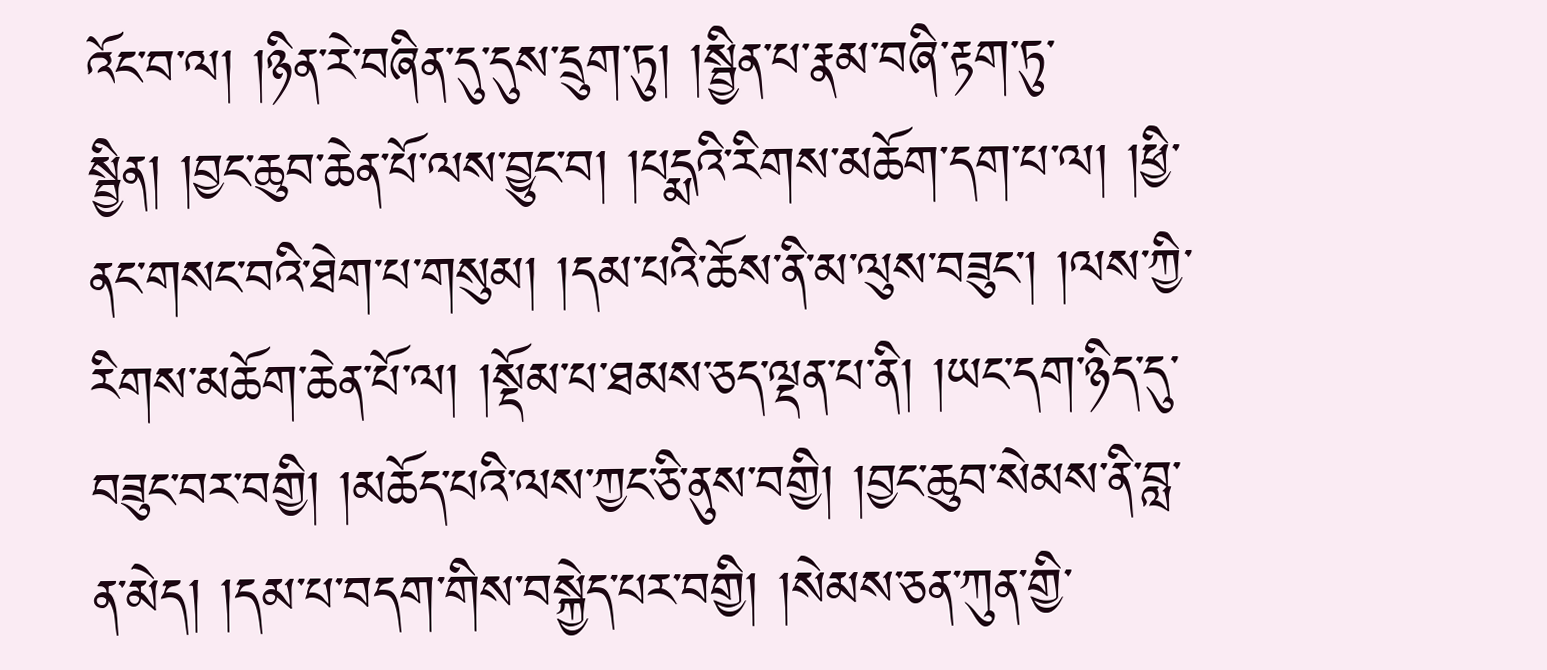འོང་བ་ལ། །ཉིན་རེ་བཞིན་དུ་དུས་དྲུག་ཏུ། །སྦྱིན་པ་རྣམ་བཞི་རྟག་ཏུ་སྦྱིན། །བྱང་ཆུབ་ཆེན་པོ་ལས་བྱུང་བ། །པདྨའི་རིགས་མཆོག་དག་པ་ལ། །ཕྱི་ནང་གསང་བའི་ཐེག་པ་གསུམ། །དམ་པའི་ཆོས་ནི་མ་ལུས་བཟུང་། །ལས་ཀྱི་རིགས་མཆོག་ཆེན་པོ་ལ། །སྡོམ་པ་ཐམས་ཅད་ལྡན་པ་ནི། །ཡང་དག་ཉིད་དུ་བཟུང་བར་བགྱི། །མཆོད་པའི་ལས་ཀྱང་ཅི་ནུས་བགྱི། །བྱང་ཆུབ་སེམས་ནི་བླ་ན་མེད། །དམ་པ་བདག་གིས་བསྐྱེད་པར་བགྱི། །སེམས་ཅན་ཀུན་གྱི་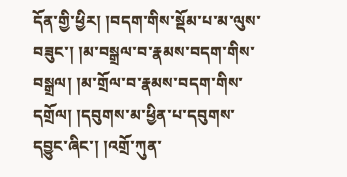དོན་གྱི་ཕྱིར། །བདག་གིས་སྡོམ་པ་མ་ལུས་བཟུང་། །མ་བསྒྲལ་བ་རྣམས་བདག་གིས་བསྒྲལ། །མ་གྲོལ་བ་རྣམས་བདག་གིས་དགྲོལ། །དབུགས་མ་ཕྱིན་པ་དབུགས་དབྱུང་ཞིང་། །འགྲོ་ཀུན་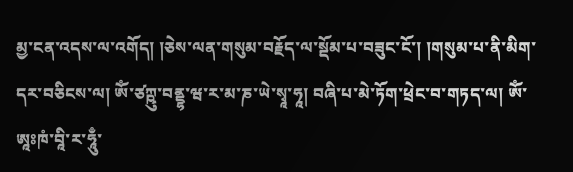མྱ་ངན་འདས་ལ་འགོད། །ཅེས་ལན་གསུམ་བརྗོད་ལ་སྡོམ་པ་བཟུང་ངོ་། །གསུམ་པ་ནི་མིག་དར་བཅིངས་ལ། ཨོཾ་ཙཀྵུ་བནྡྷ་ཝ་ར་མ་ཎ་ཡེ་སྭཱ་ཧཱ། བཞི་པ་མེ་ཏོག་ཕྲེང་བ་གཏད་ལ། ཨོཾ་ཨཱཿཁཾ་བཱི་ར་ཧཱུྃ་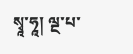སྭཱ་ཧཱ། ལྔ་པ་